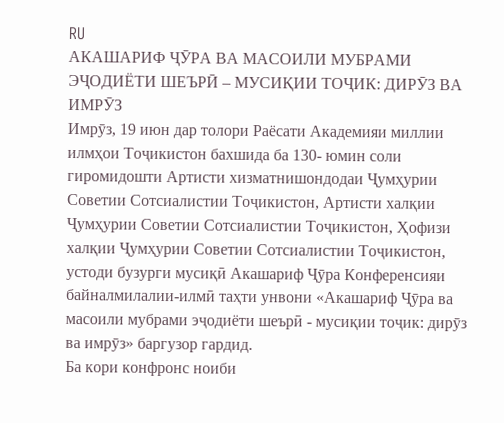RU
АКАШАРИФ ҶӮРА ВА МАСОИЛИ МУБРАМИ ЭҶОДИЁТИ ШЕЪРӢ – МУСИҚИИ ТОҶИК: ДИРӮЗ ВА ИМРӮЗ
Имрӯз, 19 июн дар толори Раёсати Академияи миллии илмҳои Тоҷикистон бахшида ба 130- юмин соли гиромидошти Артисти хизматнишондодаи Ҷумҳурии Советии Сотсиалистии Тоҷикистон, Артисти халқии Ҷумҳурии Советии Сотсиалистии Тоҷикистон, Ҳофизи халқии Ҷумҳурии Советии Сотсиалистии Тоҷикистон, устоди бузурги мусиқӣ Акашариф Ҷӯра Конференсияи байналмилалии-илмӣ таҳти унвони «Акашариф Ҷӯра ва масоили мубрами эҷодиёти шеърӣ - мусиқии тоҷик: дирӯз ва имрӯз» баргузор гардид.
Ба кори конфронс ноиби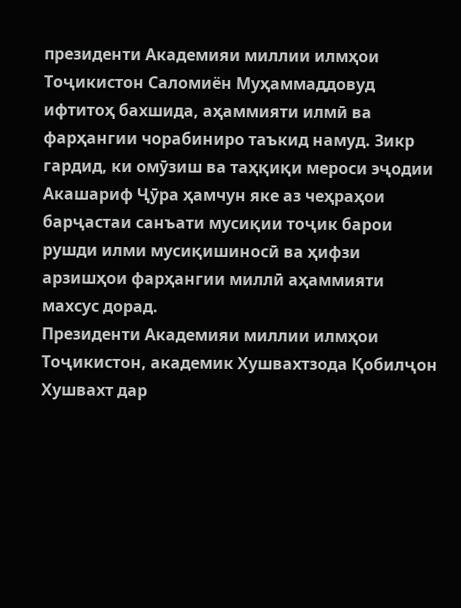президенти Академияи миллии илмҳои Тоҷикистон Саломиён Муҳаммаддовуд ифтитоҳ бахшида, аҳаммияти илмӣ ва фарҳангии чорабиниро таъкид намуд. Зикр гардид, ки омӯзиш ва таҳқиқи мероси эҷодии Акашариф Ҷӯра ҳамчун яке аз чеҳраҳои барҷастаи санъати мусиқии тоҷик барои рушди илми мусиқишиносӣ ва ҳифзи арзишҳои фарҳангии миллӣ аҳаммияти махсус дорад.
Президенти Академияи миллии илмҳои Тоҷикистон, академик Хушвахтзода Қобилҷон Хушвахт дар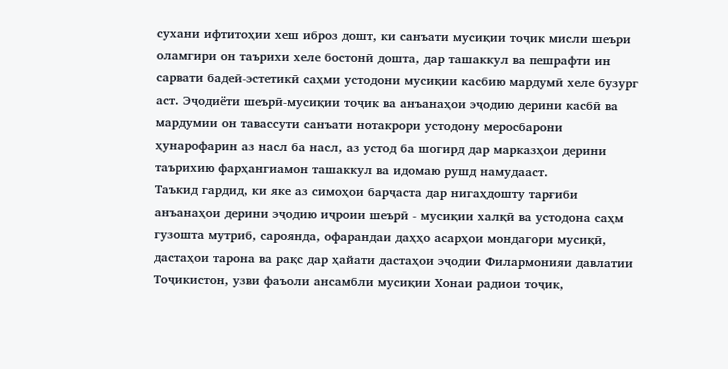сухани ифтитоҳии хеш иброз дошт, ки санъати мусиқии тоҷик мисли шеъри оламгири он таърихи хеле бостонӣ дошта, дар ташаккул ва пешрафти ин сарвати бадеӣ-эстетикӣ саҳми устодони мусиқии касбию мардумӣ хеле бузург аст. Эҷодиёти шеърӣ-мусиқии тоҷик ва анъанаҳои эҷодию дерини касбӣ ва мардумии он тавассути санъати нотакрори устодону меросбарони ҳунарофарин аз насл ба насл, аз устод ба шогирд дар марказҳои дерини таърихию фарҳангиамон ташаккул ва идомаю рушд намудааст.
Таъкид гардид, ки яке аз симоҳои барҷаста дар нигаҳдошту тарғиби анъанаҳои дерини эҷодию иҷроии шеърӣ - мусиқии халқӣ ва устодона саҳм гузошта мутриб, сароянда, офарандаи даҳҳо асарҳои мондагори мусиқӣ, дастаҳои тарона ва рақс дар ҳайати дастаҳои эҷодии Филармонияи давлатии Тоҷикистон, узви фаъоли ансамбли мусиқии Хонаи радиои тоҷик,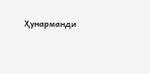Ҳунарманди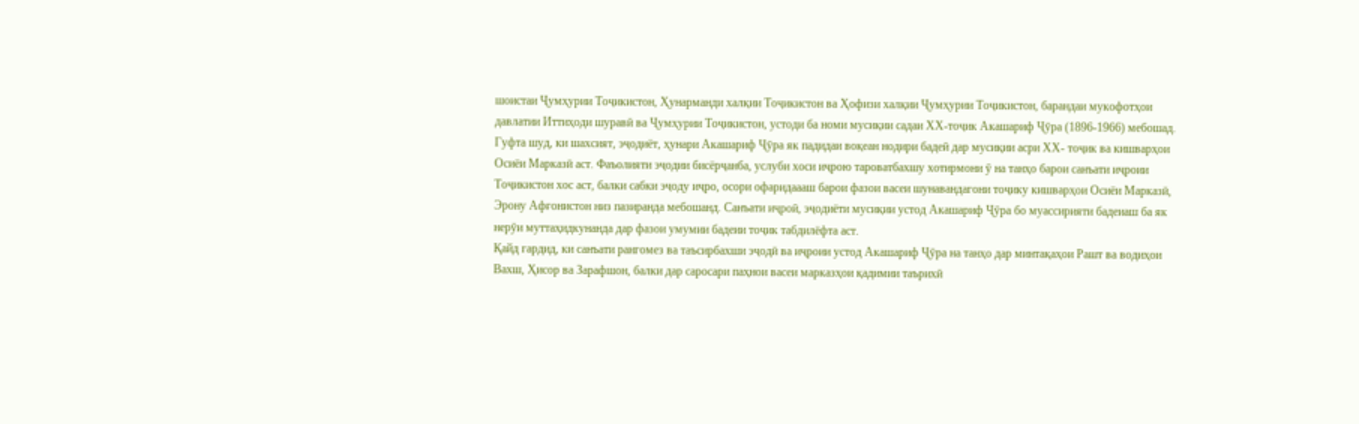шоистаи Ҷумҳурии Тоҷикистон, Ҳунарманди халқии Тоҷикистон ва Ҳофизи халқии Ҷумҳурии Тоҷикистон, барандаи мукофотҳои давлатии Иттиҳоди шуравӣ ва Ҷумҳурии Тоҷикистон, устоди ба номи мусиқии садаи ХХ-тоҷик Акашариф Ҷӯра (1896-1966) мебошад.
Гуфта шуд, ки шахсият, эҷодиёт, ҳунари Акашариф Ҷӯра як падидаи воқеан нодири бадеӣ дар мусиқии асри ХХ- тоҷик ва кишварҳои Осиёи Марказӣ аст. Фаъолияти эҷодии бисёрҷанба, услуби хоси иҷрою тароватбахшу хотирмони ӯ на танҳо барои санъати иҷроии Тоҷикистон хос аст, балки сабки эҷоду иҷро, осори офаридаааш барои фазои васеи шунавандагони тоҷику кишварҳои Осиёи Марказӣ, Эрону Афғонистон низ пазиранда мебошанд. Санъати иҷроӣ, эҷодиёти мусиқии устод Акашариф Ҷӯра бо муассирияти бадеиаш ба як нерӯи муттаҳидкунанда дар фазои умумии бадеии тоҷик табдилёфта аст.
Қайд гардид, ки санъати рангомез ва таъсирбахши эҷодӣ ва иҷроии устод Акашариф Ҷӯра на танҳо дар минтақаҳои Рашт ва водиҳои Вахш, Ҳисор ва Зарафшон, балки дар саросари паҳнои васеи марказҳои қадимии таърихӣ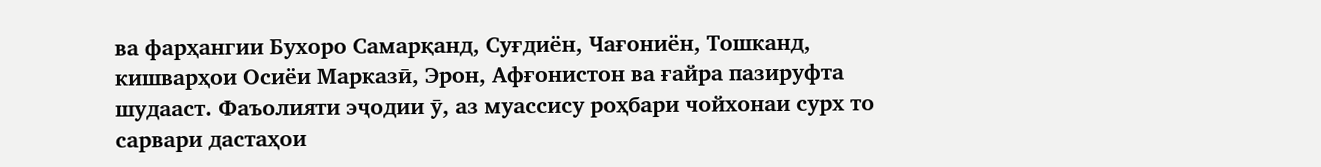ва фарҳангии Бухоро Самарқанд, Суғдиён, Чағониён, Тошканд, кишварҳои Осиёи Марказӣ, Эрон, Афғонистон ва ғайра пазируфта шудааст. Фаъолияти эҷодии ӯ, аз муассису роҳбари чойхонаи сурх то сарвари дастаҳои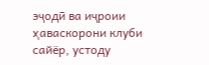эҷодӣ ва иҷроии ҳаваскорони клуби сайёр, устоду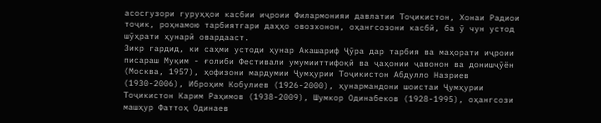асосгузори гуруҳҳои касбии иҷроии Филармонияи давлатии Тоҷикистон, Хонаи Радиои тоҷик, роҳнамою тарбиятгари даҳҳо овозхонон, оҳангсозони касбӣ, ба ӯ чун устод шӯҳрати ҳунарӣ овардааст.
Зикр гардид, ки саҳми устоди ҳунар Акашариф Ҷӯра дар тарбия ва маҳорати иҷроии писараш Муқим - ғолиби Фестивали умумииттифоқӣ ва ҷаҳонии ҷавонон ва донишҷӯён (Москва, 1957), ҳофизони мардумии Ҷумҳурии Тоҷикистон Абдулло Назриев (1930-2006), Иброҳим Кобулиев (1926-2000), ҳунармандони шоистаи Ҷумҳурии Тоҷикистон Карим Раҳимов (1938-2009), Шумкор Одинабеков (1928-1995), оҳангсози машҳур Фаттоҳ Одинаев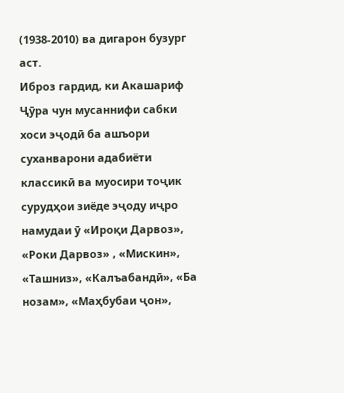(1938-2010) ва дигарон бузург аст.
Иброз гардид, ки Акашариф Ҷӯра чун мусаннифи сабки хоси эҷодӣ ба ашъори суханварони адабиёти классикӣ ва муосири тоҷик сурудҳои зиёде эҷоду иҷро намудаи ӯ «Ироқи Дарвоз», «Роки Дарвоз» , «Мискин», «Ташниз», «Калъабандӣ», «Ба нозам», «Маҳбубаи ҷон»,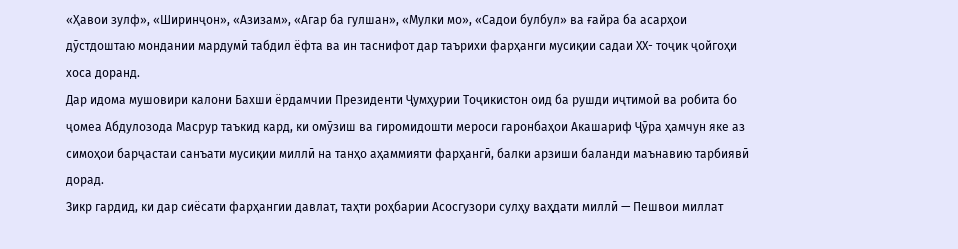«Ҳавои зулф», «Ширинҷон», «Азизам», «Агар ба гулшан», «Мулки мо», «Садои булбул» ва ғайра ба асарҳои дӯстдоштаю мондании мардумӣ табдил ёфта ва ин таснифот дар таърихи фарҳанги мусиқии садаи ХХ- тоҷик ҷойгоҳи хоса доранд.
Дар идома мушовири калони Бахши ёрдамчии Президенти Ҷумҳурии Тоҷикистон оид ба рушди иҷтимоӣ ва робита бо ҷомеа Абдулозода Масрур таъкид кард, ки омӯзиш ва гиромидошти мероси гаронбаҳои Акашариф Ҷӯра ҳамчун яке аз симоҳои барҷастаи санъати мусиқии миллӣ на танҳо аҳаммияти фарҳангӣ, балки арзиши баланди маънавию тарбиявӣ дорад.
Зикр гардид, ки дар сиёсати фарҳангии давлат, таҳти роҳбарии Асосгузори сулҳу ваҳдати миллӣ — Пешвои миллат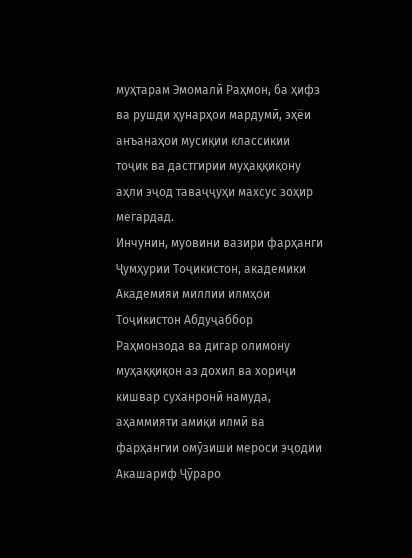муҳтарам Эмомалӣ Раҳмон, ба ҳифз ва рушди ҳунарҳои мардумӣ, эҳёи анъанаҳои мусиқии классикии тоҷик ва дастгирии муҳаққиқону аҳли эҷод таваҷҷуҳи махсус зоҳир мегардад.
Инчунин, муовини вазири фарҳанги Ҷумҳурии Тоҷикистон, академики Академияи миллии илмҳои Тоҷикистон Абдуҷаббор Раҳмонзода ва дигар олимону муҳаққиқон аз дохил ва хориҷи кишвар суханронӣ намуда, аҳаммияти амиқи илмӣ ва фарҳангии омӯзиши мероси эҷодии Акашариф Ҷӯраро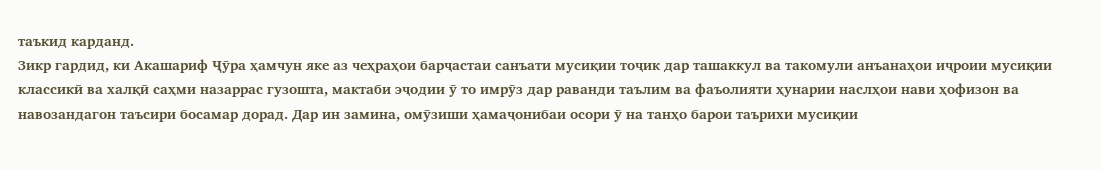таъкид карданд.
Зикр гардид, ки Акашариф Ҷӯра ҳамчун яке аз чеҳраҳои барҷастаи санъати мусиқии тоҷик дар ташаккул ва такомули анъанаҳои иҷроии мусиқии классикӣ ва халқӣ саҳми назаррас гузошта, мактаби эҷодии ӯ то имрӯз дар раванди таълим ва фаъолияти ҳунарии наслҳои нави ҳофизон ва навозандагон таъсири босамар дорад. Дар ин замина, омӯзиши ҳамаҷонибаи осори ӯ на танҳо барои таърихи мусиқии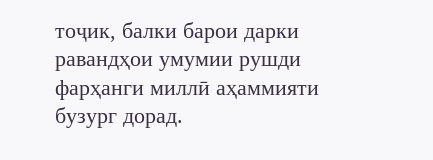тоҷик, балки барои дарки равандҳои умумии рушди фарҳанги миллӣ аҳаммияти бузург дорад.